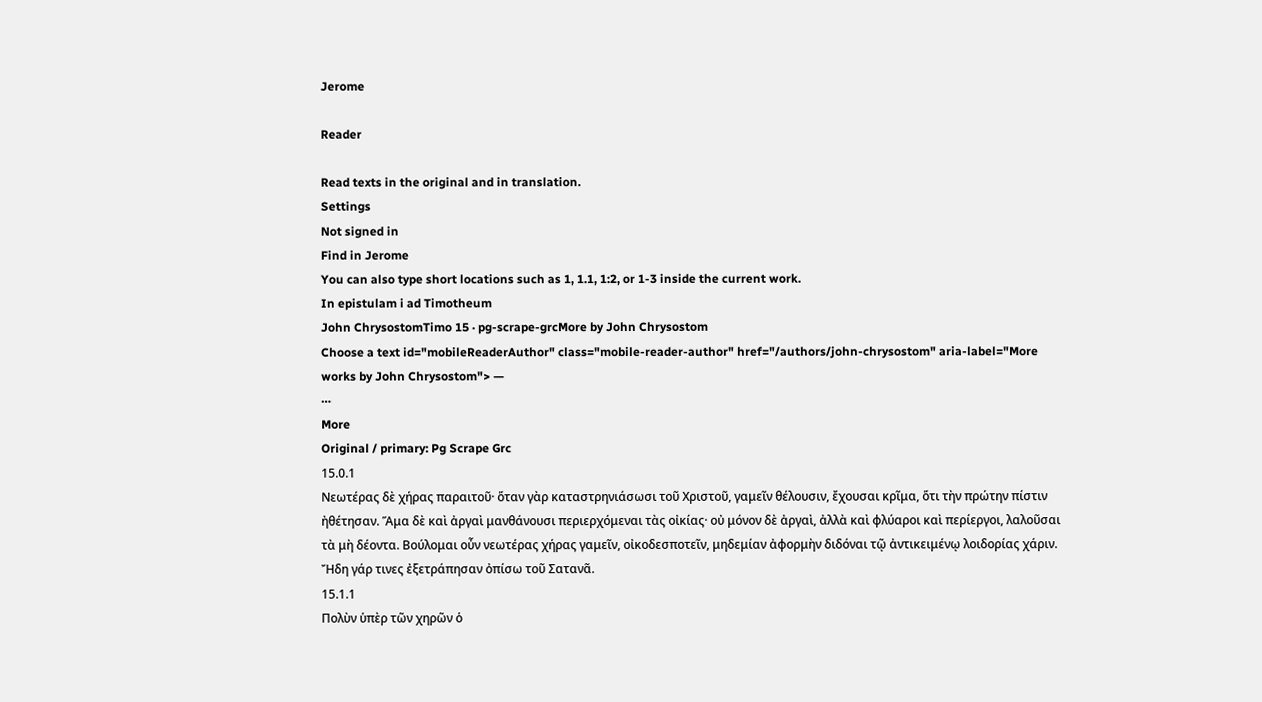Jerome

Reader

Read texts in the original and in translation.
Settings
Not signed in
Find in Jerome
You can also type short locations such as 1, 1.1, 1:2, or 1-3 inside the current work.
In epistulam i ad Timotheum
John ChrysostomTimo 15 · pg-scrape-grcMore by John Chrysostom
Choose a text id="mobileReaderAuthor" class="mobile-reader-author" href="/authors/john-chrysostom" aria-label="More works by John Chrysostom"> —
⋯
More
Original / primary: Pg Scrape Grc
15.0.1
Νεωτέρας δὲ χήρας παραιτοῦ· ὅταν γὰρ καταστρηνιάσωσι τοῦ Χριστοῦ, γαμεῖν θέλουσιν, ἔχουσαι κρῖμα, ὅτι τὴν πρώτην πίστιν ἠθέτησαν. Ἅμα δὲ καὶ ἀργαὶ μανθάνουσι περιερχόμεναι τὰς οἰκίας· οὐ μόνον δὲ ἀργαὶ, ἀλλὰ καὶ φλύαροι καὶ περίεργοι, λαλοῦσαι τὰ μὴ δέοντα. Βούλομαι οὖν νεωτέρας χήρας γαμεῖν, οἰκοδεσποτεῖν, μηδεμίαν ἀφορμὴν διδόναι τῷ ἀντικειμένῳ λοιδορίας χάριν. Ἤδη γάρ τινες ἐξετράπησαν ὀπίσω τοῦ Σατανᾶ.
15.1.1
Πολὺν ὑπὲρ τῶν χηρῶν ὁ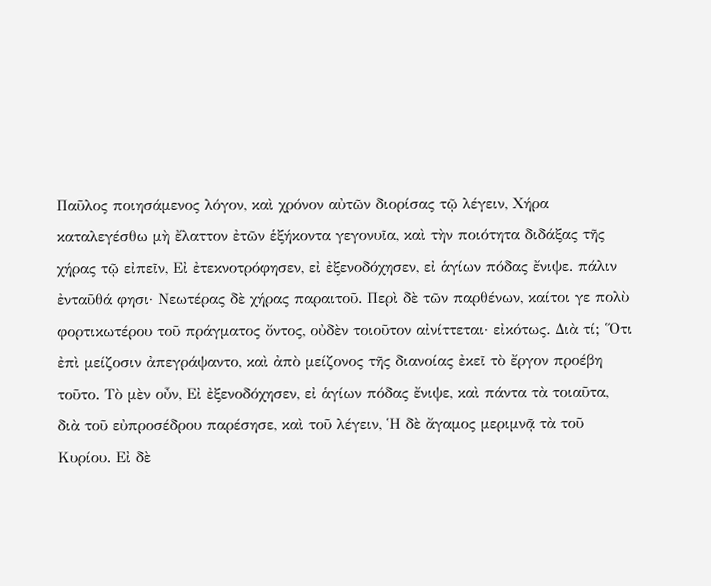Παῦλος ποιησάμενος λόγον, καὶ χρόνον αὐτῶν διορίσας τῷ λέγειν, Χήρα καταλεγέσθω μὴ ἔλαττον ἐτῶν ἑξήκοντα γεγονυῖα, καὶ τὴν ποιότητα διδάξας τῆς χήρας τῷ εἰπεῖν, Εἰ ἐτεκνοτρόφησεν, εἰ ἐξενοδόχησεν, εἰ ἁγίων πόδας ἔνιψε. πάλιν ἐνταῦθά φησι· Νεωτέρας δὲ χήρας παραιτοῦ. Περὶ δὲ τῶν παρθένων, καίτοι γε πολὺ φορτικωτέρου τοῦ πράγματος ὄντος, οὐδὲν τοιοῦτον αἰνίττεται· εἰκότως. Διὰ τί; Ὅτι ἐπὶ μείζοσιν ἀπεγράψαντο, καὶ ἀπὸ μείζονος τῆς διανοίας ἐκεῖ τὸ ἔργον προέβη τοῦτο. Τὸ μὲν οὖν, Εἰ ἐξενοδόχησεν, εἰ ἁγίων πόδας ἔνιψε, καὶ πάντα τὰ τοιαῦτα, διὰ τοῦ εὐπροσέδρου παρέσησε, καὶ τοῦ λέγειν, Ἡ δὲ ἄγαμος μεριμνᾷ τὰ τοῦ Κυρίου. Εἰ δὲ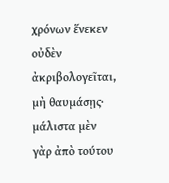χρόνων ἕνεκεν οὐδὲν ἀκριβολογεῖται, μὴ θαυμάσῃς· μάλιστα μὲν γὰρ ἀπὸ τούτου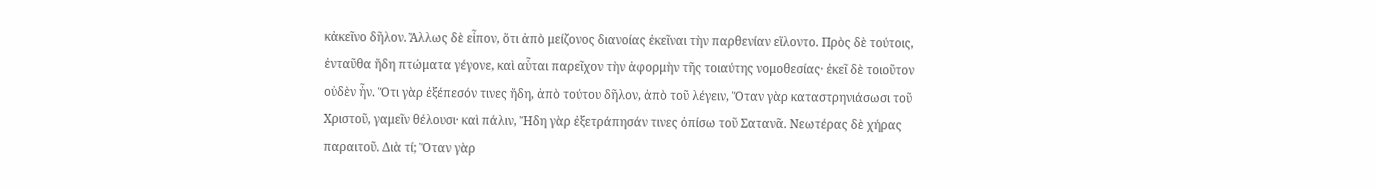κἀκεῖνο δῆλον. Ἄλλως δὲ εἶπον, ὅτι ἀπὸ μείζονος διανοίας ἐκεῖναι τὴν παρθενίαν εἵλοντο. Πρὸς δὲ τούτοις, ἐνταῦθα ἤδη πτώματα γέγονε, καὶ αὗται παρεῖχον τὴν ἀφορμὴν τῆς τοιαύτης νομοθεσίας· ἐκεῖ δὲ τοιοῦτον οὐδὲν ἦν. Ὅτι γὰρ ἐξέπεσόν τινες ἤδη, ἀπὸ τούτου δῆλον, ἀπὸ τοῦ λέγειν, Ὅταν γὰρ καταστρηνιάσωσι τοῦ Χριστοῦ, γαμεῖν θέλουσι· καὶ πάλιν, Ἤδη γὰρ ἐξετράπησάν τινες ὀπίσω τοῦ Σατανᾶ. Νεωτέρας δὲ χήρας παραιτοῦ. Διὰ τί; Ὅταν γὰρ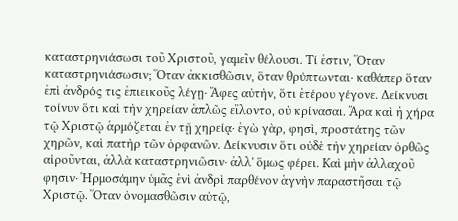καταστρηνιάσωσι τοῦ Χριστοῦ, γαμεῖν θέλουσι. Τί ἐστιν, Ὅταν καταστρηνιάσωσιν; Ὅταν ἀκκισθῶσιν, ὅταν θρύπτωνται· καθάπερ ὅταν ἐπὶ ἀνδρός τις ἐπιεικοῦς λέγῃ· Ἄφες αὐτὴν, ὅτι ἑτέρου γέγονε. Δείκνυσι τοίνυν ὅτι καὶ τὴν χηρείαν ἁπλῶς εἵλοντο, οὐ κρίνασαι. Ἄρα καὶ ἡ χήρα τῷ Χριστῷ ἁρμόζεται ἐν τῇ χηρείᾳ· ἐγὼ γὰρ, φησὶ, προστάτης τῶν χηρῶν, καὶ πατὴρ τῶν ὀρφανῶν. Δείκνυσιν ὅτι οὐδὲ τὴν χηρείαν ὀρθῶς αἱροῦνται, ἀλλὰ καταστρηνιῶσιν· ἀλλ' ὅμως φέρει. Καὶ μὴν ἀλλαχοῦ φησιν· Ἡρμοσάμην ὑμᾶς ἑνὶ ἀνδρὶ παρθένον ἁγνὴν παραστῆσαι τῷ Χριστῷ. Ὅταν ὀνομασθῶσιν αὐτῷ,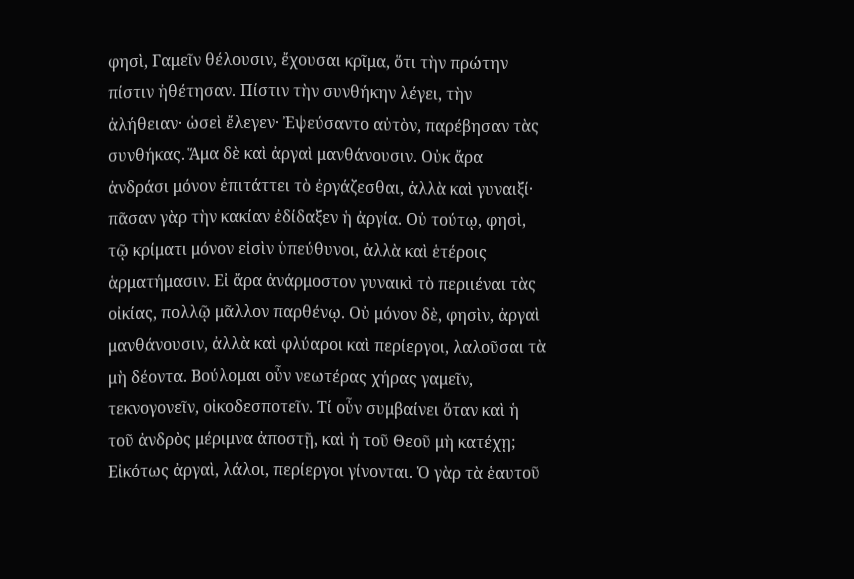φησὶ, Γαμεῖν θέλουσιν, ἔχουσαι κρῖμα, ὅτι τὴν πρώτην πίστιν ἠθέτησαν. Πίστιν τὴν συνθήκην λέγει, τὴν ἀλήθειαν· ὡσεὶ ἔλεγεν· Ἐψεύσαντο αὐτὸν, παρέβησαν τὰς συνθήκας. Ἅμα δὲ καὶ ἀργαὶ μανθάνουσιν. Οὐκ ἄρα ἀνδράσι μόνον ἐπιτάττει τὸ ἐργάζεσθαι, ἀλλὰ καὶ γυναιξί· πᾶσαν γὰρ τὴν κακίαν ἐδίδαξεν ἡ ἀργία. Οὐ τούτῳ, φησὶ, τῷ κρίματι μόνον εἰσὶν ὑπεύθυνοι, ἀλλὰ καὶ ἑτέροις ἁρματήμασιν. Εἰ ἄρα ἀνάρμοστον γυναικὶ τὸ περιιέναι τὰς οἰκίας, πολλῷ μᾶλλον παρθένῳ. Οὐ μόνον δὲ, φησὶν, ἀργαὶ μανθάνουσιν, ἀλλὰ καὶ φλύαροι καὶ περίεργοι, λαλοῦσαι τὰ μὴ δέοντα. Βούλομαι οὖν νεωτέρας χήρας γαμεῖν, τεκνογονεῖν, οἰκοδεσποτεῖν. Τί οὖν συμβαίνει ὅταν καὶ ἡ τοῦ ἀνδρὸς μέριμνα ἀποστῇ, καὶ ἡ τοῦ Θεοῦ μὴ κατέχῃ; Εἰκότως ἀργαὶ, λάλοι, περίεργοι γίνονται. Ὁ γὰρ τὰ ἑαυτοῦ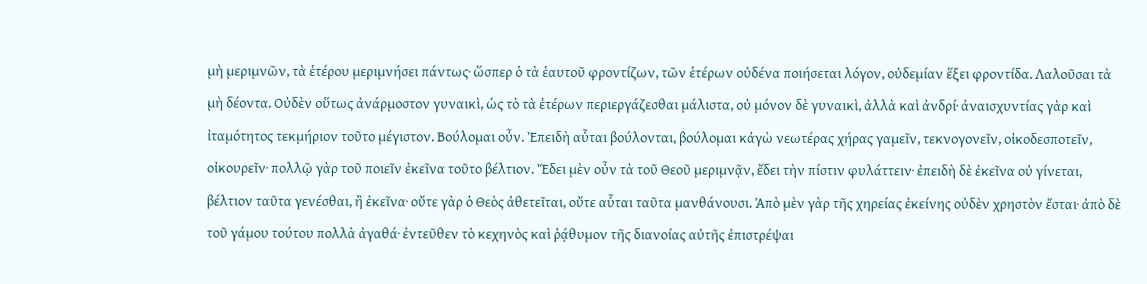μὴ μεριμνῶν, τὰ ἑτέρου μεριμνήσει πάντως· ὥσπερ ὁ τὰ ἑαυτοῦ φροντίζων, τῶν ἑτέρων οὐδένα ποιήσεται λόγον, οὐδεμίαν ἕξει φροντίδα. Λαλοῦσαι τὰ μὴ δέοντα. Οὐδὲν οὕτως ἀνάρμοστον γυναικὶ, ὡς τὸ τὰ ἑτέρων περιεργάζεσθαι μάλιστα, οὐ μόνον δὲ γυναικὶ, ἀλλὰ καὶ ἀνδρί· ἀναισχυντίας γὰρ καὶ ἰταμότητος τεκμήριον τοῦτο μέγιστον. Βούλομαι οὖν. Ἐπειδὴ αὗται βούλονται, βούλομαι κἀγὼ νεωτέρας χήρας γαμεῖν, τεκνογονεῖν, οἰκοδεσποτεῖν, οἰκουρεῖν· πολλῷ γὰρ τοῦ ποιεῖν ἐκεῖνα τοῦτο βέλτιον. Ἔδει μὲν οὖν τὰ τοῦ Θεοῦ μεριμνᾷν, ἔδει τὴν πίστιν φυλάττειν· ἐπειδὴ δὲ ἐκεῖνα οὐ γίνεται, βέλτιον ταῦτα γενέσθαι, ἢ ἐκεῖνα· οὔτε γὰρ ὁ Θεὸς ἀθετεῖται, οὔτε αὗται ταῦτα μανθάνουσι. Ἀπὸ μὲν γὰρ τῆς χηρείας ἐκείνης οὐδὲν χρηστὸν ἔσται· ἀπὸ δὲ τοῦ γάμου τούτου πολλὰ ἀγαθά· ἐντεῦθεν τὸ κεχηνὸς καὶ ῥᾴθυμον τῆς διανοίας αὐτῆς ἐπιστρέψαι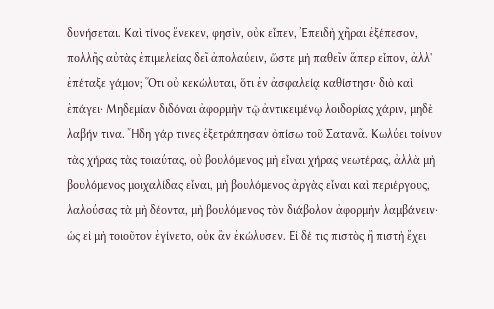δυνήσεται. Καὶ τίνος ἕνεκεν, φησὶν, οὐκ εἶπεν, Ἐπειδὴ χῆραι ἐξέπεσον, πολλῆς αὐτὰς ἐπιμελείας δεῖ ἀπολαύειν, ὥστε μὴ παθεῖν ἅπερ εἶπον, ἀλλ' ἐπέταξε γάμον; Ὅτι οὐ κεκώλυται, ὅτι ἐν ἀσφαλείᾳ καθίστησι· διὸ καὶ ἐπάγει· Μηδεμίαν διδόναι ἀφορμὴν τῷ ἀντικειμένῳ λοιδορίας χάριν, μηδὲ λαβήν τινα. Ἤδη γάρ τινες ἐξετράπησαν ὀπίσω τοῦ Σατανᾶ. Κωλύει τοίνυν τὰς χήρας τὰς τοιαύτας, οὐ βουλόμενος μὴ εἶναι χήρας νεωτέρας, ἀλλὰ μὴ βουλόμενος μοιχαλίδας εἶναι, μὴ βουλόμενος ἀργὰς εἶναι καὶ περιέργους, λαλούσας τὰ μὴ δέοντα, μὴ βουλόμενος τὸν διάβολον ἀφορμὴν λαμβάνειν· ὡς εἰ μὴ τοιοῦτον ἐγίνετο, οὐκ ἂν ἐκώλυσεν. Εἰ δέ τις πιστὸς ἢ πιστὴ ἔχει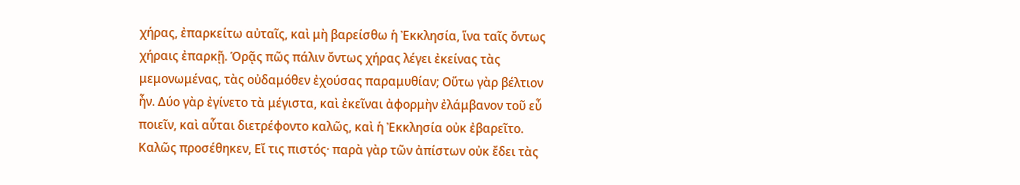χήρας, ἐπαρκείτω αὐταῖς, καὶ μὴ βαρείσθω ἡ Ἐκκλησία, ἵνα ταῖς ὄντως χήραις ἐπαρκῇ. Ὁρᾷς πῶς πάλιν ὄντως χήρας λέγει ἐκείνας τὰς μεμονωμένας, τὰς οὐδαμόθεν ἐχούσας παραμυθίαν; Οὕτω γὰρ βέλτιον ἦν. Δύο γὰρ ἐγίνετο τὰ μέγιστα, καὶ ἐκεῖναι ἀφορμὴν ἐλάμβανον τοῦ εὖ ποιεῖν, καὶ αὗται διετρέφοντο καλῶς, καὶ ἡ Ἐκκλησία οὐκ ἐβαρεῖτο. Καλῶς προσέθηκεν, Εἴ τις πιστός· παρὰ γὰρ τῶν ἀπίστων οὐκ ἔδει τὰς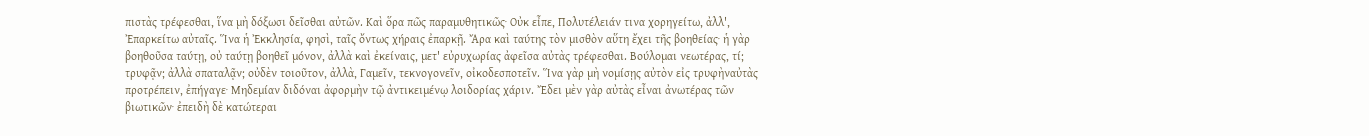πιστὰς τρέφεσθαι, ἵνα μὴ δόξωσι δεῖσθαι αὐτῶν. Καὶ ὅρα πῶς παραμυθητικῶς· Οὐκ εἶπε, Πολυτέλειάν τινα χορηγείτω, ἀλλ', Ἐπαρκείτω αὐταῖς. Ἵνα ἡ Ἐκκλησία, φησὶ, ταῖς ὄντως χήραις ἐπαρκῇ. Ἄρα καὶ ταύτης τὸν μισθὸν αὕτη ἔχει τῆς βοηθείας· ἡ γὰρ βοηθοῦσα ταύτῃ, οὐ ταύτῃ βοηθεῖ μόνον, ἀλλὰ καὶ ἐκείναις, μετ' εὐρυχωρίας ἀφεῖσα αὐτὰς τρέφεσθαι. Βούλομαι νεωτέρας, τί; τρυφᾷν; ἀλλὰ σπαταλᾷν; οὐδὲν τοιοῦτον, ἀλλὰ, Γαμεῖν, τεκνογονεῖν, οἰκοδεσποτεῖν. Ἵνα γὰρ μὴ νομίσῃς αὐτὸν εἰς τρυφὴναὐτὰς προτρέπειν, ἐπήγαγε· Μηδεμίαν διδόναι ἀφορμὴν τῷ ἀντικειμένῳ λοιδορίας χάριν. Ἔδει μὲν γὰρ αὐτὰς εἶναι ἀνωτέρας τῶν βιωτικῶν· ἐπειδὴ δὲ κατώτεραι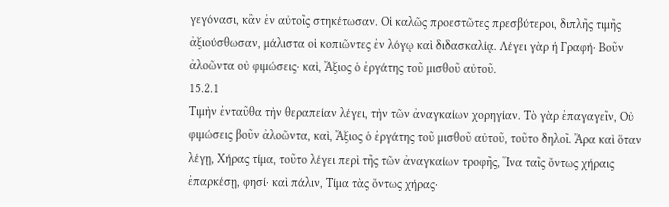γεγόνασι, κἂν ἐν αὐτοῖς στηκέτωσαν. Οἱ καλῶς προεστῶτες πρεσβύτεροι, διπλῆς τιμῆς ἀξιούσθωσαν, μάλιστα οἱ κοπιῶντες ἐν λόγῳ καὶ διδασκαλίᾳ. Λέγει γὰρ ἡ Γραφή· Βοῦν ἀλοῶντα οὐ φιμώσεις· καὶ, Ἄξιος ὁ ἐργάτης τοῦ μισθοῦ αὐτοῦ.
15.2.1
Τιμὴν ἐνταῦθα τὴν θεραπείαν λέγει, τὴν τῶν ἀναγκαίων χορηγίαν. Τὸ γὰρ ἐπαγαγεῖν, Οὐ φιμώσεις βοῦν ἀλοῶντα, καὶ, Ἄξιος ὁ ἐργάτης τοῦ μισθοῦ αὐτοῦ, τοῦτο δηλοῖ. Ἄρα καὶ ὅταν λέγῃ, Χήρας τίμα, τοῦτο λέγει περὶ τῆς τῶν ἀναγκαίων τροφῆς, Ἵνα ταῖς ὄντως χήραις ἐπαρκέσῃ, φησί· καὶ πάλιν, Τίμα τὰς ὄντως χήρας·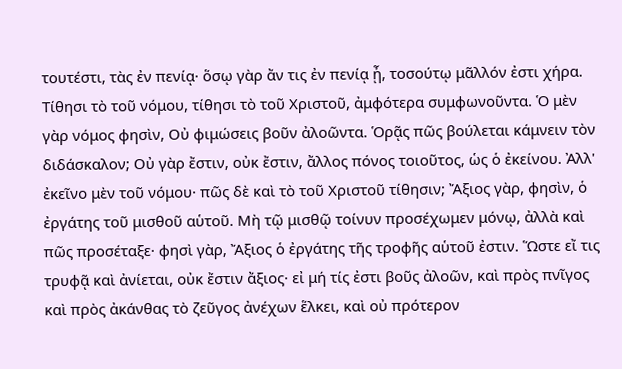τουτέστι, τὰς ἐν πενίᾳ· ὅσῳ γὰρ ἄν τις ἐν πενίᾳ ᾖ, τοσούτῳ μᾶλλόν ἐστι χήρα. Τίθησι τὸ τοῦ νόμου, τίθησι τὸ τοῦ Χριστοῦ, ἀμφότερα συμφωνοῦντα. Ὁ μὲν γὰρ νόμος φησὶν, Οὐ φιμώσεις βοῦν ἀλοῶντα. Ὁρᾷς πῶς βούλεται κάμνειν τὸν διδάσκαλον; Οὐ γὰρ ἔστιν, οὐκ ἔστιν, ἄλλος πόνος τοιοῦτος, ὡς ὁ ἐκείνου. Ἀλλ' ἐκεῖνο μὲν τοῦ νόμου· πῶς δὲ καὶ τὸ τοῦ Χριστοῦ τίθησιν; Ἄξιος γὰρ, φησὶν, ὁ ἐργάτης τοῦ μισθοῦ αὑτοῦ. Μὴ τῷ μισθῷ τοίνυν προσέχωμεν μόνῳ, ἀλλὰ καὶ πῶς προσέταξε· φησὶ γὰρ, Ἄξιος ὁ ἐργάτης τῆς τροφῆς αὑτοῦ ἐστιν. Ὥστε εἴ τις τρυφᾷ καὶ ἀνίεται, οὐκ ἔστιν ἄξιος· εἰ μή τίς ἐστι βοῦς ἀλοῶν, καὶ πρὸς πνῖγος καὶ πρὸς ἀκάνθας τὸ ζεῦγος ἀνέχων ἕλκει, καὶ οὐ πρότερον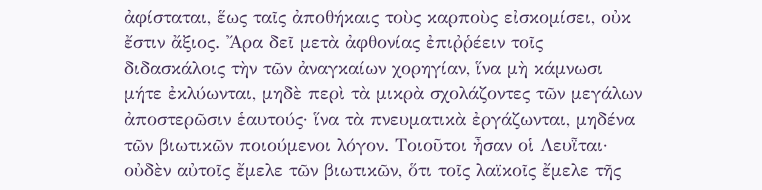ἀφίσταται, ἕως ταῖς ἀποθήκαις τοὺς καρποὺς εἰσκομίσει, οὐκ ἔστιν ἄξιος. Ἄρα δεῖ μετὰ ἀφθονίας ἐπιῤῥέειν τοῖς διδασκάλοις τὴν τῶν ἀναγκαίων χορηγίαν, ἵνα μὴ κάμνωσι μήτε ἐκλύωνται, μηδὲ περὶ τὰ μικρὰ σχολάζοντες τῶν μεγάλων ἀποστερῶσιν ἑαυτούς· ἵνα τὰ πνευματικὰ ἐργάζωνται, μηδένα τῶν βιωτικῶν ποιούμενοι λόγον. Τοιοῦτοι ἦσαν οἱ Λευῗται· οὐδὲν αὐτοῖς ἔμελε τῶν βιωτικῶν, ὅτι τοῖς λαϊκοῖς ἔμελε τῆς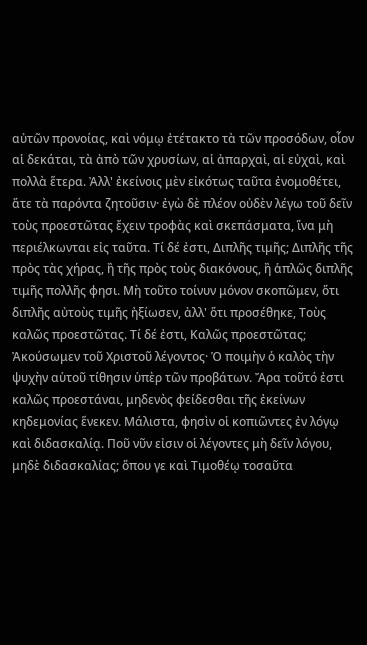αὐτῶν προνοίας, καὶ νόμῳ ἐτέτακτο τὰ τῶν προσόδων, οἷον αἱ δεκάται, τὰ ἀπὸ τῶν χρυσίων, αἱ ἀπαρχαὶ, αἱ εὐχαὶ, καὶ πολλὰ ἕτερα. Ἀλλ' ἐκείνοις μὲν εἰκότως ταῦτα ἐνομοθέτει, ἅτε τὰ παρόντα ζητοῦσιν· ἐγὼ δὲ πλέον οὐδὲν λέγω τοῦ δεῖν τοὺς προεστῶτας ἔχειν τροφὰς καὶ σκεπάσματα, ἵνα μὴ περιέλκωνται εἰς ταῦτα. Τί δέ ἐστι, Διπλῆς τιμῆς; Διπλῆς τῆς πρὸς τὰς χήρας, ἢ τῆς πρὸς τοὺς διακόνους, ἢ ἁπλῶς διπλῆς τιμῆς πολλῆς φησι. Μὴ τοῦτο τοίνυν μόνον σκοπῶμεν, ὅτι διπλῆς αὐτοὺς τιμῆς ἠξίωσεν, ἀλλ' ὅτι προσέθηκε, Τοὺς καλῶς προεστῶτας. Τί δέ ἐστι, Καλῶς προεστῶτας; Ἀκούσωμεν τοῦ Χριστοῦ λέγοντος· Ὁ ποιμὴν ὁ καλὸς τὴν ψυχὴν αὑτοῦ τίθησιν ὑπὲρ τῶν προβάτων. Ἄρα τοῦτό ἐστι καλῶς προεστάναι, μηδενὸς φείδεσθαι τῆς ἐκείνων κηδεμονίας ἕνεκεν. Μάλιστα, φησὶν οἱ κοπιῶντες ἐν λόγῳ καὶ διδασκαλίᾳ. Ποῦ νῦν εἰσιν οἱ λέγοντες μὴ δεῖν λόγου, μηδὲ διδασκαλίας; ὅπου γε καὶ Τιμοθέῳ τοσαῦτα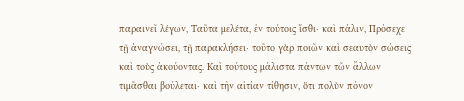παραινεῖ λέγων, Ταῦτα μελέτα, ἐν τούτοις ἴσθι· καὶ πάλιν, Πρόσεχε τῇ ἀναγνώσει, τῇ παρακλήσει· τοῦτο γὰρ ποιῶν καὶ σεαυτὸν σώσεις καὶ τοὺς ἀκούοντας. Καὶ τούτους μάλιστα πάντων τῶν ἄλλων τιμᾶσθαι βούλεται· καὶ τὴν αἰτίαν τίθησιν, ὅτι πολὺν πόνον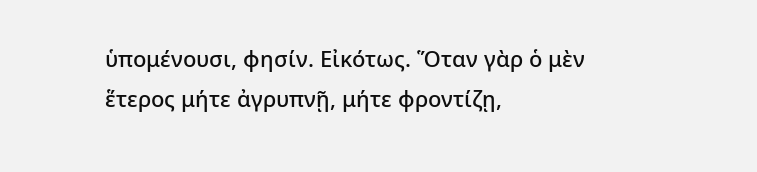ὑπομένουσι, φησίν. Εἰκότως. Ὅταν γὰρ ὁ μὲν ἕτερος μήτε ἀγρυπνῇ, μήτε φροντίζῃ,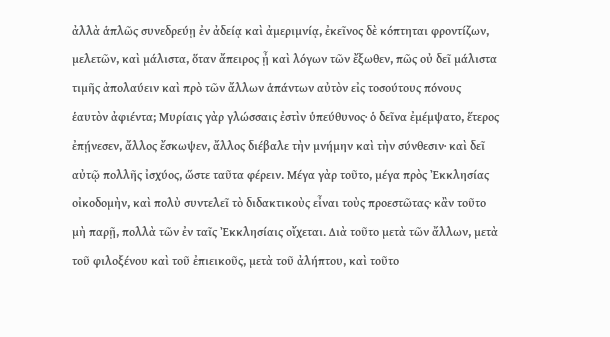ἀλλὰ ἁπλῶς συνεδρεύῃ ἐν ἀδείᾳ καὶ ἀμεριμνίᾳ, ἐκεῖνος δὲ κόπτηται φροντίζων, μελετῶν, καὶ μάλιστα, ὅταν ἄπειρος ᾖ καὶ λόγων τῶν ἔξωθεν, πῶς οὐ δεῖ μάλιστα τιμῆς ἀπολαύειν καὶ πρὸ τῶν ἄλλων ἁπάντων αὐτὸν εἰς τοσούτους πόνους ἑαυτὸν ἀφιέντα; Μυρίαις γὰρ γλώσσαις ἐστὶν ὑπεύθυνος· ὁ δεῖνα ἐμέμψατο, ἕτερος ἐπῄνεσεν, ἄλλος ἔσκωψεν, ἄλλος διέβαλε τὴν μνήμην καὶ τὴν σύνθεσιν· καὶ δεῖ αὐτῷ πολλῆς ἰσχύος, ὥστε ταῦτα φέρειν. Μέγα γὰρ τοῦτο, μέγα πρὸς Ἐκκλησίας οἰκοδομὴν, καὶ πολὺ συντελεῖ τὸ διδακτικοὺς εἶναι τοὺς προεστῶτας· κἂν τοῦτο μὴ παρῇ, πολλὰ τῶν ἐν ταῖς Ἐκκλησίαις οἴχεται. Διὰ τοῦτο μετὰ τῶν ἄλλων, μετὰ τοῦ φιλοξένου καὶ τοῦ ἐπιεικοῦς, μετὰ τοῦ ἀλήπτου, καὶ τοῦτο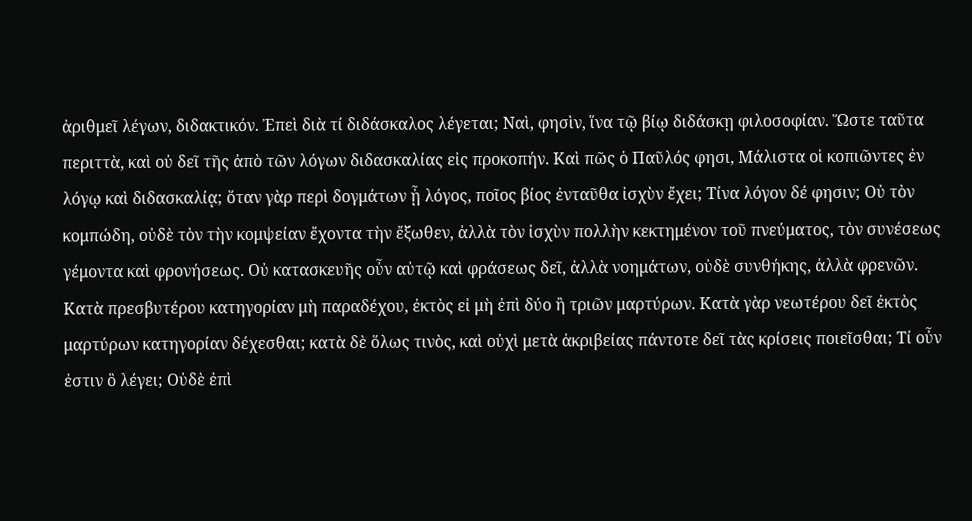ἀριθμεῖ λέγων, διδακτικόν. Ἐπεὶ διὰ τί διδάσκαλος λέγεται; Ναὶ, φησὶν, ἵνα τῷ βίῳ διδάσκῃ φιλοσοφίαν. Ὥστε ταῦτα περιττὰ, καὶ οὐ δεῖ τῆς ἀπὸ τῶν λόγων διδασκαλίας εἰς προκοπήν. Καὶ πῶς ὁ Παῦλός φησι, Μάλιστα οἱ κοπιῶντες ἐν λόγῳ καὶ διδασκαλίᾳ; ὅταν γὰρ περὶ δογμάτων ᾖ λόγος, ποῖος βίος ἐνταῦθα ἰσχὺν ἔχει; Τίνα λόγον δέ φησιν; Οὐ τὸν κομπώδη, οὐδὲ τὸν τὴν κομψείαν ἔχοντα τὴν ἔξωθεν, ἀλλὰ τὸν ἰσχὺν πολλὴν κεκτημένον τοῦ πνεύματος, τὸν συνέσεως γέμοντα καὶ φρονήσεως. Οὐ κατασκευῆς οὖν αὐτῷ καὶ φράσεως δεῖ, ἀλλὰ νοημάτων, οὐδὲ συνθήκης, ἀλλὰ φρενῶν. Κατὰ πρεσβυτέρου κατηγορίαν μὴ παραδέχου, ἐκτὸς εἰ μὴ ἐπὶ δύο ἢ τριῶν μαρτύρων. Κατὰ γὰρ νεωτέρου δεῖ ἐκτὸς μαρτύρων κατηγορίαν δέχεσθαι; κατὰ δὲ ὅλως τινὸς, καὶ οὐχὶ μετὰ ἀκριβείας πάντοτε δεῖ τὰς κρίσεις ποιεῖσθαι; Τί οὖν ἐστιν ὃ λέγει; Οὐδὲ ἐπὶ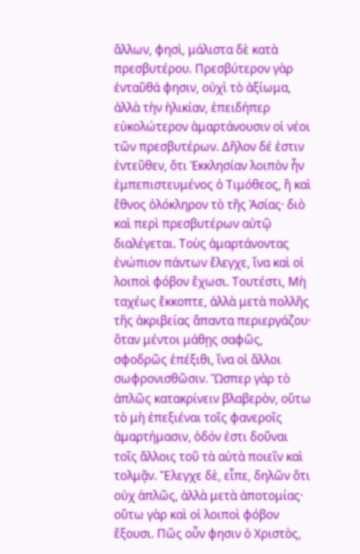ἄλλων, φησὶ, μάλιστα δὲ κατὰ πρεσβυτέρου. Πρεσβύτερον γὰρ ἐνταῦθά φησιν, οὐχὶ τὸ ἀξίωμα, ἀλλὰ τὴν ἡλικίαν, ἐπειδήπερ εὐκολώτερον ἁμαρτάνουσιν οἱ νέοι τῶν πρεσβυτέρων. Δῆλον δέ ἐστιν ἐντεῦθεν, ὅτι Ἐκκλησίαν λοιπὸν ἦν ἐμπεπιστευμένος ὁ Τιμόθεος, ἢ καὶ ἔθνος ὁλόκληρον τὸ τῆς Ἀσίας· διὸ καὶ περὶ πρεσβυτέρων αὐτῷ διαλέγεται. Τοὺς ἁμαρτάνοντας ἐνώπιον πάντων ἔλεγχε, ἵνα καὶ οἱ λοιποὶ φόβον ἔχωσι. Τουτέστι, Μὴ ταχέως ἔκκοπτε, ἀλλὰ μετὰ πολλῆς τῆς ἀκριβείας ἅπαντα περιεργάζου· ὅταν μέντοι μάθῃς σαφῶς, σφοδρῶς ἐπέξιθι, ἵνα οἱ ἄλλοι σωφρονισθῶσιν. Ὥσπερ γὰρ τὸ ἁπλῶς κατακρίνειν βλαβερὸν, οὕτω τὸ μὴ ἐπεξιέναι τοῖς φανεροῖς ἁμαρτήμασιν, ὁδόν ἐστι δοῦναι τοῖς ἄλλοις τοῦ τὰ αὐτὰ ποιεῖν καὶ τολμᾷν. Ἔλεγχε δὲ, εἶπε, δηλῶν ὅτι οὐχ ἁπλῶς, ἀλλὰ μετὰ ἀποτομίας· οὕτω γὰρ καὶ οἱ λοιποὶ φόβον ἕξουσι. Πῶς οὖν φησιν ὁ Χριστὸς,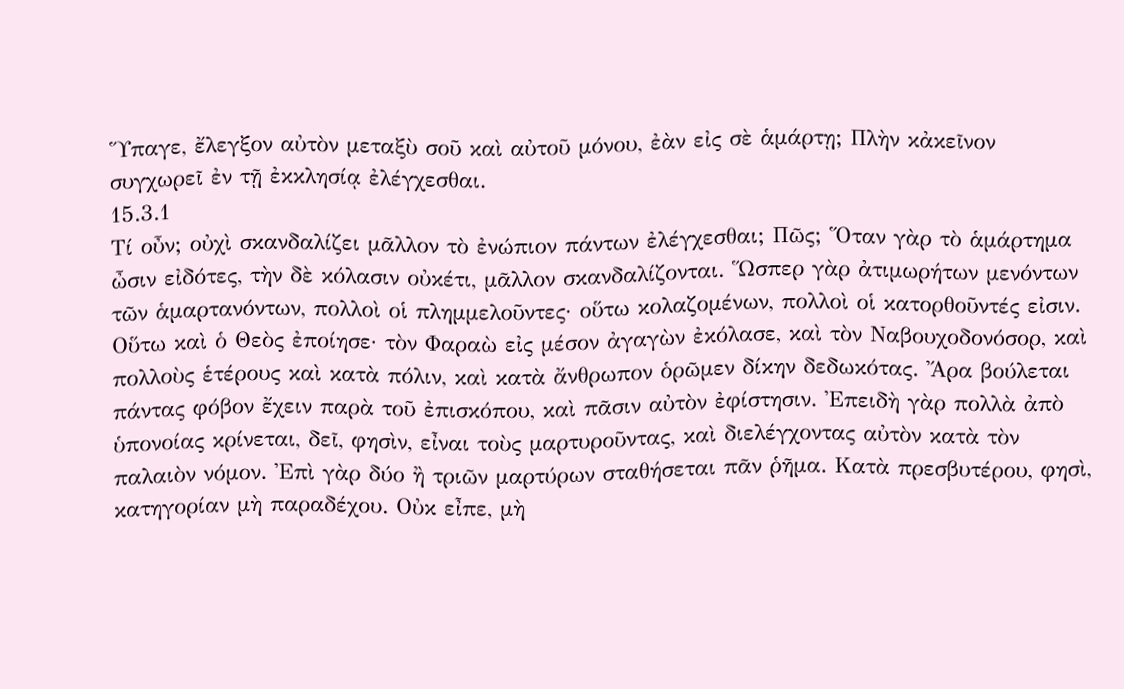Ὕπαγε, ἔλεγξον αὐτὸν μεταξὺ σοῦ καὶ αὐτοῦ μόνου, ἐὰν εἰς σὲ ἁμάρτῃ; Πλὴν κἀκεῖνον συγχωρεῖ ἐν τῇ ἐκκλησίᾳ ἐλέγχεσθαι.
15.3.1
Τί οὖν; οὐχὶ σκανδαλίζει μᾶλλον τὸ ἐνώπιον πάντων ἐλέγχεσθαι; Πῶς; Ὅταν γὰρ τὸ ἁμάρτημα ὦσιν εἰδότες, τὴν δὲ κόλασιν οὐκέτι, μᾶλλον σκανδαλίζονται. Ὥσπερ γὰρ ἀτιμωρήτων μενόντων τῶν ἁμαρτανόντων, πολλοὶ οἱ πλημμελοῦντες· οὕτω κολαζομένων, πολλοὶ οἱ κατορθοῦντές εἰσιν. Οὕτω καὶ ὁ Θεὸς ἐποίησε· τὸν Φαραὼ εἰς μέσον ἀγαγὼν ἐκόλασε, καὶ τὸν Ναβουχοδονόσορ, καὶ πολλοὺς ἑτέρους καὶ κατὰ πόλιν, καὶ κατὰ ἄνθρωπον ὁρῶμεν δίκην δεδωκότας. Ἄρα βούλεται πάντας φόβον ἔχειν παρὰ τοῦ ἐπισκόπου, καὶ πᾶσιν αὐτὸν ἐφίστησιν. Ἐπειδὴ γὰρ πολλὰ ἀπὸ ὑπονοίας κρίνεται, δεῖ, φησὶν, εἶναι τοὺς μαρτυροῦντας, καὶ διελέγχοντας αὐτὸν κατὰ τὸν παλαιὸν νόμον. Ἐπὶ γὰρ δύο ἢ τριῶν μαρτύρων σταθήσεται πᾶν ῥῆμα. Κατὰ πρεσβυτέρου, φησὶ, κατηγορίαν μὴ παραδέχου. Οὐκ εἶπε, μὴ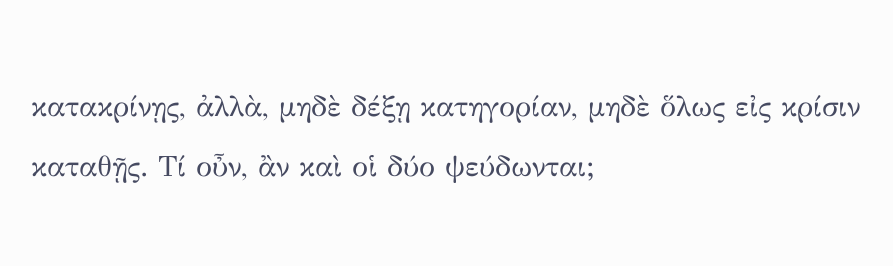κατακρίνῃς, ἀλλὰ, μηδὲ δέξῃ κατηγορίαν, μηδὲ ὅλως εἰς κρίσιν καταθῇς. Τί οὖν, ἂν καὶ οἱ δύο ψεύδωνται;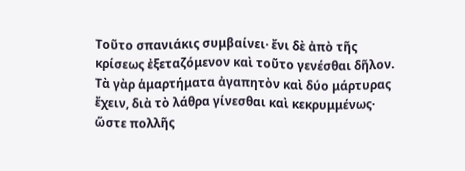Τοῦτο σπανιάκις συμβαίνει· ἔνι δὲ ἀπὸ τῆς κρίσεως ἐξεταζόμενον καὶ τοῦτο γενέσθαι δῆλον. Τὰ γὰρ ἁμαρτήματα ἀγαπητὸν καὶ δύο μάρτυρας ἔχειν, διὰ τὸ λάθρα γίνεσθαι καὶ κεκρυμμένως· ὥστε πολλῆς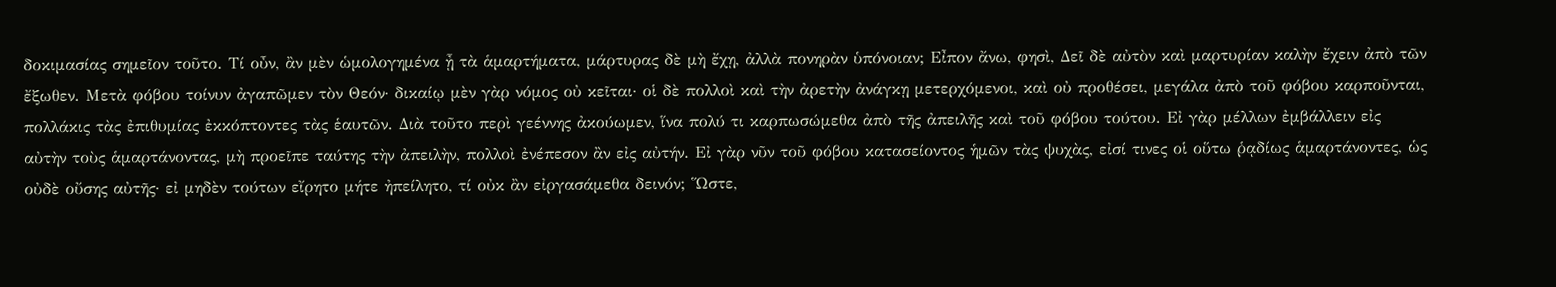δοκιμασίας σημεῖον τοῦτο. Τί οὖν, ἂν μὲν ὡμολογημένα ᾖ τὰ ἁμαρτήματα, μάρτυρας δὲ μὴ ἔχῃ, ἀλλὰ πονηρὰν ὑπόνοιαν; Εἶπον ἄνω, φησὶ, Δεῖ δὲ αὐτὸν καὶ μαρτυρίαν καλὴν ἔχειν ἀπὸ τῶν ἔξωθεν. Μετὰ φόβου τοίνυν ἀγαπῶμεν τὸν Θεόν· δικαίῳ μὲν γὰρ νόμος οὐ κεῖται· οἱ δὲ πολλοὶ καὶ τὴν ἀρετὴν ἀνάγκῃ μετερχόμενοι, καὶ οὐ προθέσει, μεγάλα ἀπὸ τοῦ φόβου καρποῦνται, πολλάκις τὰς ἐπιθυμίας ἐκκόπτοντες τὰς ἑαυτῶν. Διὰ τοῦτο περὶ γεέννης ἀκούωμεν, ἵνα πολύ τι καρπωσώμεθα ἀπὸ τῆς ἀπειλῆς καὶ τοῦ φόβου τούτου. Εἰ γὰρ μέλλων ἐμβάλλειν εἰς αὐτὴν τοὺς ἁμαρτάνοντας, μὴ προεῖπε ταύτης τὴν ἀπειλὴν, πολλοὶ ἐνέπεσον ἂν εἰς αὐτήν. Εἰ γὰρ νῦν τοῦ φόβου κατασείοντος ἡμῶν τὰς ψυχὰς, εἰσί τινες οἱ οὕτω ῥᾳδίως ἁμαρτάνοντες, ὡς οὐδὲ οὔσης αὐτῆς· εἰ μηδὲν τούτων εἴρητο μήτε ἠπείλητο, τί οὐκ ἂν εἰργασάμεθα δεινόν; Ὥστε,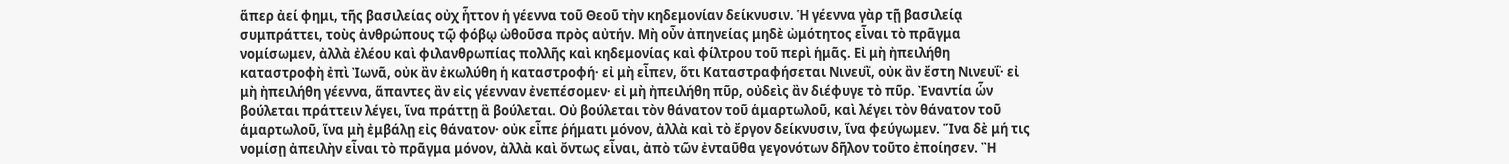ἅπερ ἀεί φημι, τῆς βασιλείας οὐχ ἧττον ἡ γέεννα τοῦ Θεοῦ τὴν κηδεμονίαν δείκνυσιν. Ἡ γέεννα γὰρ τῇ βασιλείᾳ συμπράττει, τοὺς ἀνθρώπους τῷ φόβῳ ὠθοῦσα πρὸς αὐτήν. Μὴ οὖν ἀπηνείας μηδὲ ὠμότητος εἶναι τὸ πρᾶγμα νομίσωμεν, ἀλλὰ ἐλέου καὶ φιλανθρωπίας πολλῆς καὶ κηδεμονίας καὶ φίλτρου τοῦ περὶ ἡμᾶς. Εἰ μὴ ἠπειλήθη καταστροφὴ ἐπὶ Ἰωνᾶ, οὐκ ἂν ἐκωλύθη ἡ καταστροφή· εἰ μὴ εἶπεν, ὅτι Καταστραφήσεται Νινευῒ, οὐκ ἂν ἔστη Νινευΐ· εἰ μὴ ἠπειλήθη γέεννα, ἅπαντες ἂν εἰς γέενναν ἐνεπέσομεν· εἰ μὴ ἠπειλήθη πῦρ, οὐδεὶς ἂν διέφυγε τὸ πῦρ. Ἐναντία ὧν βούλεται πράττειν λέγει, ἵνα πράττῃ ἃ βούλεται. Οὐ βούλεται τὸν θάνατον τοῦ ἁμαρτωλοῦ, καὶ λέγει τὸν θάνατον τοῦ ἁμαρτωλοῦ, ἵνα μὴ ἐμβάλῃ εἰς θάνατον· οὐκ εἶπε ῥήματι μόνον, ἀλλὰ καὶ τὸ ἔργον δείκνυσιν, ἵνα φεύγωμεν. Ἵνα δὲ μή τις νομίσῃ ἀπειλὴν εἶναι τὸ πρᾶγμα μόνον, ἀλλὰ καὶ ὄντως εἶναι, ἀπὸ τῶν ἐνταῦθα γεγονότων δῆλον τοῦτο ἐποίησεν. Ἢ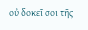οὐ δοκεῖ σοι τῆς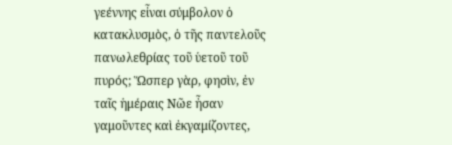γεέννης εἶναι σύμβολον ὁ κατακλυσμὸς, ὁ τῆς παντελοῦς πανωλεθρίας τοῦ ὑετοῦ τοῦ πυρός; Ὥσπερ γὰρ, φησὶν, ἐν ταῖς ἡμέραις Νῶε ἦσαν γαμοῦντες καὶ ἐκγαμίζοντες,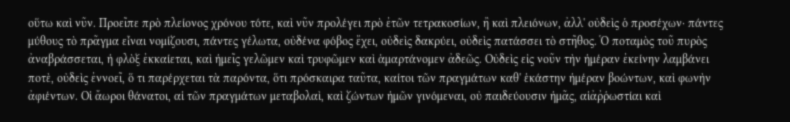οὕτω καὶ νῦν. Προεῖπε πρὸ πλείονος χρόνου τότε, καὶ νῦν προλέγει πρὸ ἐτῶν τετρακοσίων, ἢ καὶ πλειόνων, ἀλλ' οὐδεὶς ὁ προσέχων· πάντες μύθους τὸ πρᾶγμα εἶναι νομίζουσι, πάντες γέλωτα, οὐδένα φόβος ἔχει, οὐδεὶς δακρύει, οὐδεὶς πατάσσει τὸ στῆθος. Ὁ ποταμὸς τοῦ πυρὸς ἀναβράσσεται, ἡ φλὸξ ἐκκαίεται, καὶ ἡμεῖς γελῶμεν καὶ τρυφῶμεν καὶ ἁμαρτάνομεν ἀδεῶς. Οὐδεὶς εἰς νοῦν τὴν ἡμέραν ἐκείνην λαμβάνει ποτὲ, οὐδεὶς ἐννοεῖ, ὅ τι παρέρχεται τὰ παρόντα, ὅτι πρόσκαιρα ταῦτα, καίτοι τῶν πραγμάτων καθ' ἑκάστην ἡμέραν βοώντων, καὶ φωνὴν ἀφιέντων. Οἱ ἄωροι θάνατοι, αἱ τῶν πραγμάτων μεταβολαὶ, καὶ ζώντων ἡμῶν γινόμεναι, οὐ παιδεύουσιν ἡμᾶς, αἱἀῤῥωστίαι καὶ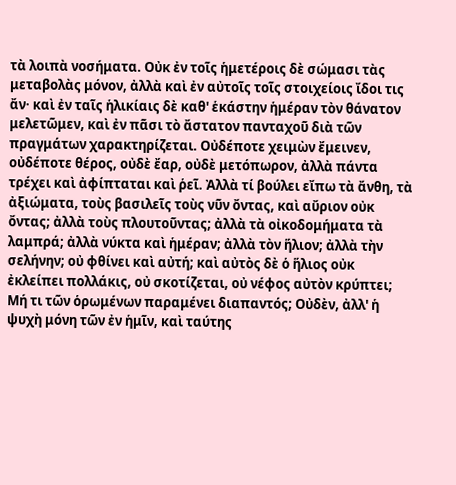τὰ λοιπὰ νοσήματα. Οὐκ ἐν τοῖς ἡμετέροις δὲ σώμασι τὰς μεταβολὰς μόνον, ἀλλὰ καὶ ἐν αὐτοῖς τοῖς στοιχείοις ἴδοι τις ἄν· καὶ ἐν ταῖς ἡλικίαις δὲ καθ' ἑκάστην ἡμέραν τὸν θάνατον μελετῶμεν, καὶ ἐν πᾶσι τὸ ἄστατον πανταχοῦ διὰ τῶν πραγμάτων χαρακτηρίζεται. Οὐδέποτε χειμὼν ἔμεινεν, οὐδέποτε θέρος, οὐδὲ ἔαρ, οὐδὲ μετόπωρον, ἀλλὰ πάντα τρέχει καὶ ἀφίπταται καὶ ῥεῖ. Ἀλλὰ τί βούλει εἴπω τὰ ἄνθη, τὰ ἀξιώματα, τοὺς βασιλεῖς τοὺς νῦν ὄντας, καὶ αὔριον οὐκ ὄντας; ἀλλὰ τοὺς πλουτοῦντας; ἀλλὰ τὰ οἰκοδομήματα τὰ λαμπρά; ἀλλὰ νύκτα καὶ ἡμέραν; ἀλλὰ τὸν ἥλιον; ἀλλὰ τὴν σελήνην; οὐ φθίνει καὶ αὐτή; καὶ αὐτὸς δὲ ὁ ἥλιος οὐκ ἐκλείπει πολλάκις, οὐ σκοτίζεται, οὐ νέφος αὐτὸν κρύπτει; Μή τι τῶν ὁρωμένων παραμένει διαπαντός; Οὐδὲν, ἀλλ' ἡ ψυχὴ μόνη τῶν ἐν ἡμῖν, καὶ ταύτης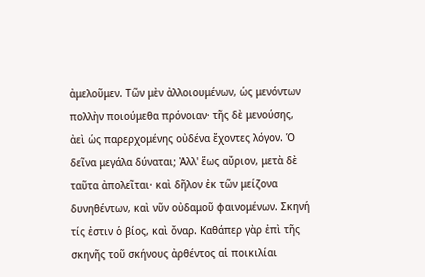ἀμελοῦμεν. Τῶν μὲν ἀλλοιουμένων, ὡς μενόντων πολλὴν ποιούμεθα πρόνοιαν· τῆς δὲ μενούσης, ἀεὶ ὡς παρερχομένης οὐδένα ἔχοντες λόγον. Ὁ δεῖνα μεγάλα δύναται; Ἀλλ' ἕως αὔριον, μετὰ δὲ ταῦτα ἀπολεῖται· καὶ δῆλον ἐκ τῶν μείζονα δυνηθέντων, καὶ νῦν οὐδαμοῦ φαινομένων. Σκηνή τίς ἐστιν ὁ βίος, καὶ ὄναρ. Καθάπερ γὰρ ἐπὶ τῆς σκηνῆς τοῦ σκήνους ἀρθέντος αἱ ποικιλίαι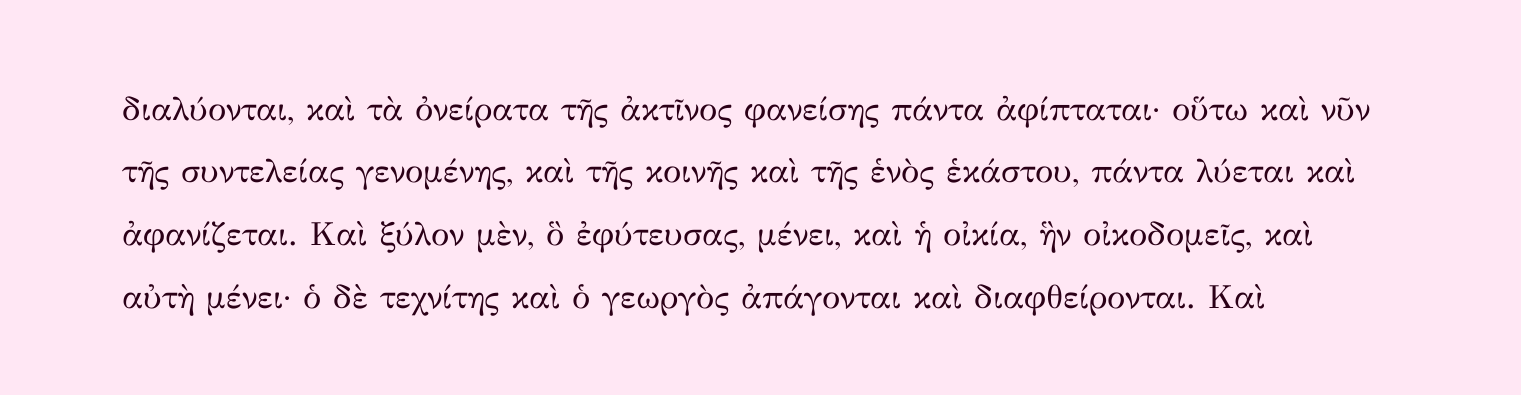διαλύονται, καὶ τὰ ὀνείρατα τῆς ἀκτῖνος φανείσης πάντα ἀφίπταται· οὕτω καὶ νῦν τῆς συντελείας γενομένης, καὶ τῆς κοινῆς καὶ τῆς ἑνὸς ἑκάστου, πάντα λύεται καὶ ἀφανίζεται. Καὶ ξύλον μὲν, ὃ ἐφύτευσας, μένει, καὶ ἡ οἰκία, ἣν οἰκοδομεῖς, καὶ αὐτὴ μένει· ὁ δὲ τεχνίτης καὶ ὁ γεωργὸς ἀπάγονται καὶ διαφθείρονται. Καὶ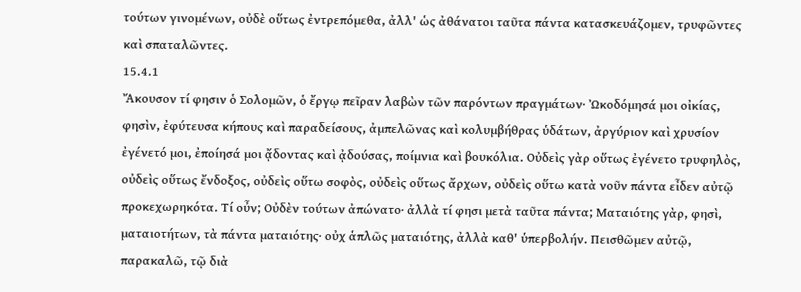τούτων γινομένων, οὐδὲ οὕτως ἐντρεπόμεθα, ἀλλ' ὡς ἀθάνατοι ταῦτα πάντα κατασκευάζομεν, τρυφῶντες καὶ σπαταλῶντες.
15.4.1
Ἄκουσον τί φησιν ὁ Σολομῶν, ὁ ἔργῳ πεῖραν λαβὼν τῶν παρόντων πραγμάτων· Ὠκοδόμησά μοι οἰκίας, φησὶν, ἐφύτευσα κήπους καὶ παραδείσους, ἀμπελῶνας καὶ κολυμβήθρας ὑδάτων, ἀργύριον καὶ χρυσίον ἐγένετό μοι, ἐποίησά μοι ᾄδοντας καὶ ᾀδούσας, ποίμνια καὶ βουκόλια. Οὐδεὶς γὰρ οὕτως ἐγένετο τρυφηλὸς, οὐδεὶς οὕτως ἔνδοξος, οὐδεὶς οὕτω σοφὸς, οὐδεὶς οὕτως ἄρχων, οὐδεὶς οὕτω κατὰ νοῦν πάντα εἶδεν αὐτῷ προκεχωρηκότα. Τί οὖν; Οὐδὲν τούτων ἀπώνατο· ἀλλὰ τί φησι μετὰ ταῦτα πάντα; Ματαιότης γὰρ, φησὶ, ματαιοτήτων, τὰ πάντα ματαιότης· οὐχ ἁπλῶς ματαιότης, ἀλλὰ καθ' ὑπερβολήν. Πεισθῶμεν αὐτῷ, παρακαλῶ, τῷ διὰ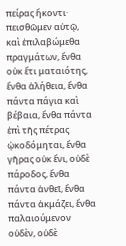πείρας ἥκοντι· πεισθῶμεν αὐτῷ, καὶ ἐπιλαβώμεθα πραγμάτων, ἔνθα οὐκ ἔτι ματαιότης, ἔνθα ἀλήθεια, ἔνθα πάντα πάγια καὶ βέβαια, ἔνθα πάντα ἐπὶ τῆς πέτρας ᾠκοδόμηται, ἔνθα γῆρας οὐκ ἔνι, οὐδὲ πάροδος, ἔνθα πάντα ἀνθεῖ, ἔνθα πάντα ἀκμάζει, ἔνθα παλαιούμενον οὐδὲν, οὐδὲ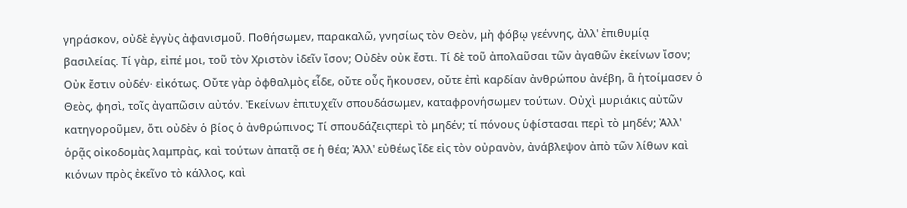γηράσκον, οὐδὲ ἐγγὺς ἀφανισμοῦ. Ποθήσωμεν, παρακαλῶ, γνησίως τὸν Θεὸν, μὴ φόβῳ γεέννης, ἀλλ' ἐπιθυμίᾳ βασιλείας. Τί γὰρ, εἰπέ μοι, τοῦ τὸν Χριστὸν ἰδεῖν ἴσον; Οὐδὲν οὐκ ἔστι. Τί δὲ τοῦ ἀπολαῦσαι τῶν ἀγαθῶν ἐκείνων ἴσον; Οὐκ ἔστιν οὐδέν· εἰκότως. Οὔτε γὰρ ὀφθαλμὸς εἶδε, οὔτε οὖς ἤκουσεν, οὔτε ἐπὶ καρδίαν ἀνθρώπου ἀνέβη, ἃ ἡτοίμασεν ὁ Θεὸς, φησὶ, τοῖς ἀγαπῶσιν αὐτόν. Ἐκείνων ἐπιτυχεῖν σπουδάσωμεν, καταφρονήσωμεν τούτων. Οὐχὶ μυριάκις αὐτῶν κατηγοροῦμεν, ὅτι οὐδὲν ὁ βίος ὁ ἀνθρώπινος; Τί σπουδάζειςπερὶ τὸ μηδέν; τί πόνους ὑφίστασαι περὶ τὸ μηδέν; Ἀλλ' ὁρᾷς οἰκοδομὰς λαμπρὰς, καὶ τούτων ἀπατᾷ σε ἡ θέα; Ἀλλ' εὐθέως ἴδε εἰς τὸν οὐρανὸν, ἀνάβλεψον ἀπὸ τῶν λίθων καὶ κιόνων πρὸς ἐκεῖνο τὸ κάλλος, καὶ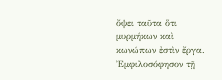ὄψει ταῦτα ὅτι μυρμήκων καὶ κωνώπων ἐστὶν ἔργα. Ἐμφιλοσόφησον τῇ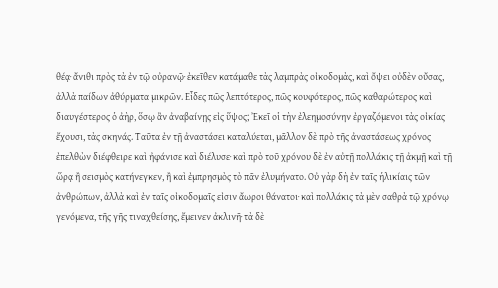θέᾳ· ἄνιθι πρὸς τὰ ἐν τῷ οὐρανῷ· ἐκεῖθεν κατάμαθε τὰς λαμπρὰς οἰκοδομὰς, καὶ ὄψει οὐδὲν οὔσας, ἀλλὰ παίδων ἀθύρματα μικρῶν. Εἶδες πῶς λεπτότερος, πῶς κουφότερος, πῶς καθαρώτερος καὶ διαυγέστερος ὁ ἀὴρ, ὅσῳ ἂν ἀναβαίνῃς εἰς ὕψος; Ἐκεῖ οἱ τὴν ἐλεημοσύνην ἐργαζόμενοι τὰς οἰκίας ἔχουσι, τὰς σκηνάς. Ταῦτα ἐν τῇ ἀναστάσει καταλύεται, μᾶλλον δὲ πρὸ τῆς ἀναστάσεως χρόνος ἐπελθὼν διέφθειρε καὶ ἠφάνισε καὶ διέλυσε· καὶ πρὸ τοῦ χρόνου δὲ ἐν αὐτῇ πολλάκις τῇ ἀκμῇ καὶ τῇ ὥρᾳ ἢ σεισμὸς κατήνεγκεν, ἢ καὶ ἐμπρησμὸς τὸ πᾶν ἐλυμήνατο. Οὐ γὰρ δὴ ἐν ταῖς ἡλικίαις τῶν ἀνθρώπων, ἀλλὰ καὶ ἐν ταῖς οἰκοδομαῖς εἰσιν ἄωροι θάνατοι· καὶ πολλάκις τὰ μὲν σαθρὰ τῷ χρόνῳ γενόμενα, τῆς γῆς τιναχθείσης, ἔμεινεν ἀκλινῆ· τὰ δὲ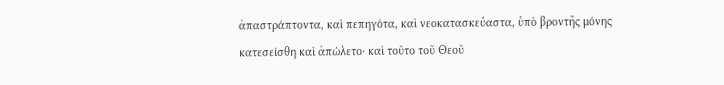ἀπαστράπτοντα, καὶ πεπηγότα, καὶ νεοκατασκεύαστα, ὑπὸ βροντῆς μόνης κατεσείσθη καὶ ἀπώλετο· καὶ τοῦτο τοῦ Θεοῦ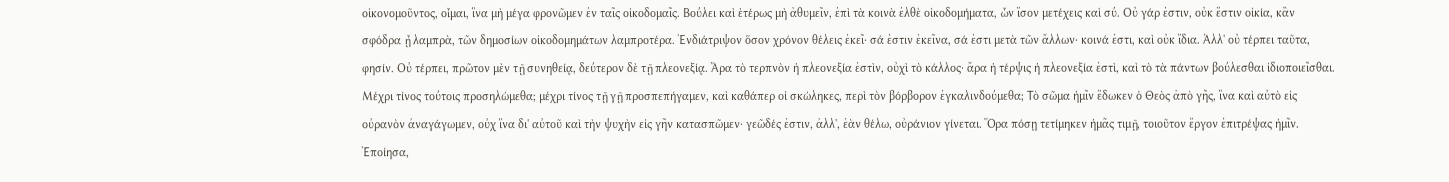οἰκονομοῦντος, οἶμαι, ἵνα μὴ μέγα φρονῶμεν ἐν ταῖς οἰκοδομαῖς. Βούλει καὶ ἑτέρως μὴ ἀθυμεῖν, ἐπὶ τὰ κοινὰ ἐλθὲ οἰκοδομήματα, ὧν ἴσον μετέχεις καὶ σύ. Οὐ γάρ ἐστιν, οὐκ ἔστιν οἰκία, κἂν σφόδρα ᾖ λαμπρὰ, τῶν δημοσίων οἰκοδομημάτων λαμπροτέρα. Ἐνδιάτριψον ὅσον χρόνον θέλεις ἐκεῖ· σά ἐστιν ἐκεῖνα, σά ἐστι μετὰ τῶν ἄλλων· κοινά ἐστι, καὶ οὐκ ἴδια. Ἀλλ' οὐ τέρπει ταῦτα, φησίν. Οὐ τέρπει, πρῶτον μὲν τῇ συνηθείᾳ, δεύτερον δὲ τῇ πλεονεξίᾳ. Ἄρα τὸ τερπνὸν ἡ πλεονεξία ἐστὶν, οὐχὶ τὸ κάλλος· ἄρα ἡ τέρψις ἡ πλεονεξία ἐστὶ, καὶ τὸ τὰ πάντων βούλεσθαι ἰδιοποιεῖσθαι. Μέχρι τίνος τούτοις προσηλώμεθα; μέχρι τίνος τῇ γῇ προσπεπήγαμεν, καὶ καθάπερ οἱ σκώληκες, περὶ τὸν βόρβορον ἐγκαλινδούμεθα; Τὸ σῶμα ἡμῖν ἔδωκεν ὁ Θεὸς ἀπὸ γῆς, ἵνα καὶ αὐτὸ εἰς οὐρανὸν ἀναγάγωμεν, οὐχ ἵνα δι' αὐτοῦ καὶ τὴν ψυχὴν εἰς γῆν κατασπῶμεν· γεῶδές ἐστιν, ἀλλ', ἐὰν θέλω, οὐράνιον γίνεται. Ὅρα πόσῃ τετίμηκεν ἡμᾶς τιμῇ, τοιοῦτον ἔργον ἐπιτρέψας ἡμῖν. Ἐποίησα,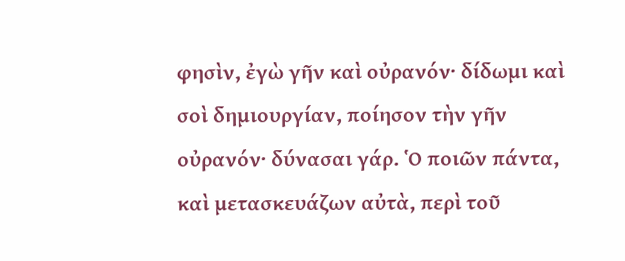φησὶν, ἐγὼ γῆν καὶ οὐρανόν· δίδωμι καὶ σοὶ δημιουργίαν, ποίησον τὴν γῆν οὐρανόν· δύνασαι γάρ. Ὁ ποιῶν πάντα, καὶ μετασκευάζων αὐτὰ, περὶ τοῦ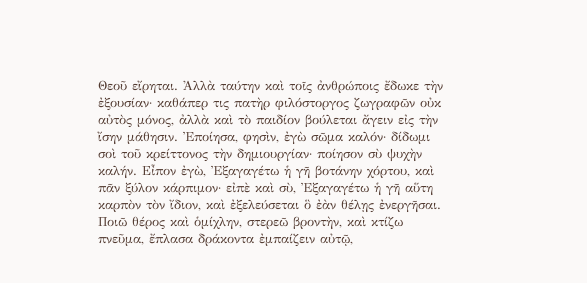Θεοῦ εἴρηται. Ἀλλὰ ταύτην καὶ τοῖς ἀνθρώποις ἔδωκε τὴν ἐξουσίαν· καθάπερ τις πατὴρ φιλόστοργος ζωγραφῶν οὐκ αὐτὸς μόνος, ἀλλὰ καὶ τὸ παιδίον βούλεται ἄγειν εἰς τὴν ἴσην μάθησιν. Ἐποίησα, φησὶν, ἐγὼ σῶμα καλόν· δίδωμι σοὶ τοῦ κρείττονος τὴν δημιουργίαν· ποίησον σὺ ψυχὴν καλήν. Εἶπον ἐγὼ, Ἐξαγαγέτω ἡ γῆ βοτάνην χόρτου, καὶ πᾶν ξύλον κάρπιμον· εἰπὲ καὶ σὺ, Ἐξαγαγέτω ἡ γῆ αὕτη καρπὸν τὸν ἴδιον, καὶ ἐξελεύσεται ὃ ἐὰν θέλῃς ἐνεργῆσαι. Ποιῶ θέρος καὶ ὁμίχλην, στερεῶ βροντὴν, καὶ κτίζω πνεῦμα, ἔπλασα δράκοντα ἐμπαίζειν αὐτῷ,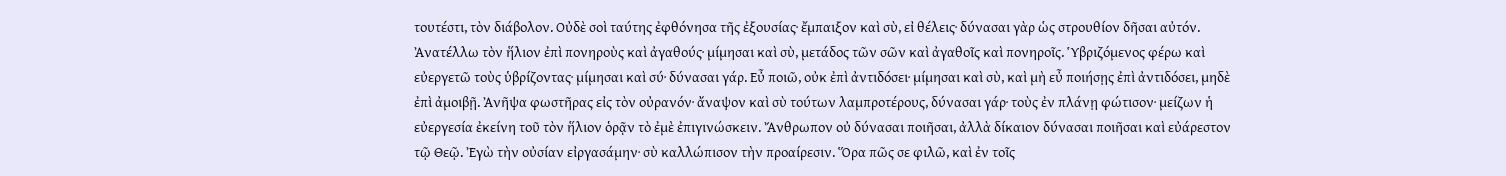τουτέστι, τὸν διάβολον. Οὐδὲ σοὶ ταύτης ἐφθόνησα τῆς ἐξουσίας· ἔμπαιξον καὶ σὺ, εἰ θέλεις· δύνασαι γὰρ ὡς στρουθίον δῆσαι αὐτόν. Ἀνατέλλω τὸν ἥλιον ἐπὶ πονηροὺς καὶ ἀγαθούς· μίμησαι καὶ σὺ, μετάδος τῶν σῶν καὶ ἀγαθοῖς καὶ πονηροῖς. Ὑβριζόμενος φέρω καὶ εὐεργετῶ τοὺς ὑβρίζοντας· μίμησαι καὶ σύ· δύνασαι γάρ. Εὖ ποιῶ, οὐκ ἐπὶ ἀντιδόσει· μίμησαι καὶ σὺ, καὶ μὴ εὖ ποιήσῃς ἐπὶ ἀντιδόσει, μηδὲ ἐπὶ ἀμοιβῇ. Ἀνῆψα φωστῆρας εἰς τὸν οὐρανόν· ἄναψον καὶ σὺ τούτων λαμπροτέρους, δύνασαι γάρ· τοὺς ἐν πλάνῃ φώτισον· μείζων ἡ εὐεργεσία ἐκείνη τοῦ τὸν ἥλιον ὁρᾷν τὸ ἐμὲ ἐπιγινώσκειν. Ἄνθρωπον οὐ δύνασαι ποιῆσαι, ἀλλὰ δίκαιον δύνασαι ποιῆσαι καὶ εὐάρεστον τῷ Θεῷ. Ἐγὼ τὴν οὐσίαν εἰργασάμην· σὺ καλλώπισον τὴν προαίρεσιν. Ὅρα πῶς σε φιλῶ, καὶ ἐν τοῖς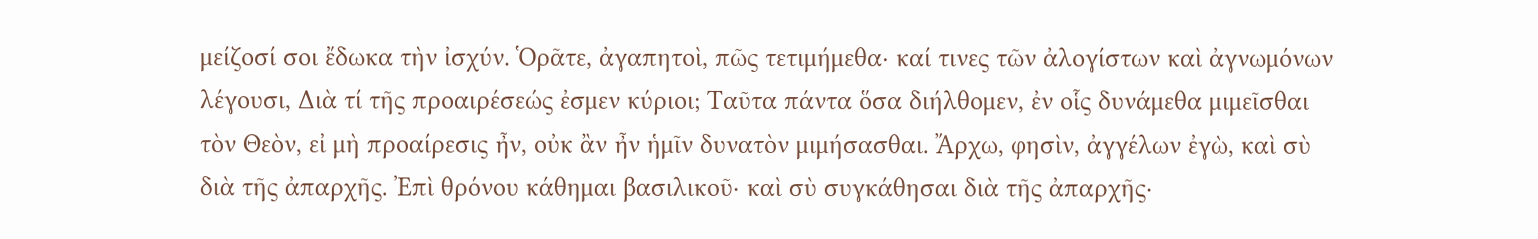μείζοσί σοι ἔδωκα τὴν ἰσχύν. Ὁρᾶτε, ἀγαπητοὶ, πῶς τετιμήμεθα· καί τινες τῶν ἀλογίστων καὶ ἀγνωμόνων λέγουσι, Διὰ τί τῆς προαιρέσεώς ἐσμεν κύριοι; Ταῦτα πάντα ὅσα διήλθομεν, ἐν οἷς δυνάμεθα μιμεῖσθαι τὸν Θεὸν, εἰ μὴ προαίρεσις ἦν, οὐκ ἂν ἦν ἡμῖν δυνατὸν μιμήσασθαι. Ἄρχω, φησὶν, ἀγγέλων ἐγὼ, καὶ σὺ διὰ τῆς ἀπαρχῆς. Ἐπὶ θρόνου κάθημαι βασιλικοῦ· καὶ σὺ συγκάθησαι διὰ τῆς ἀπαρχῆς·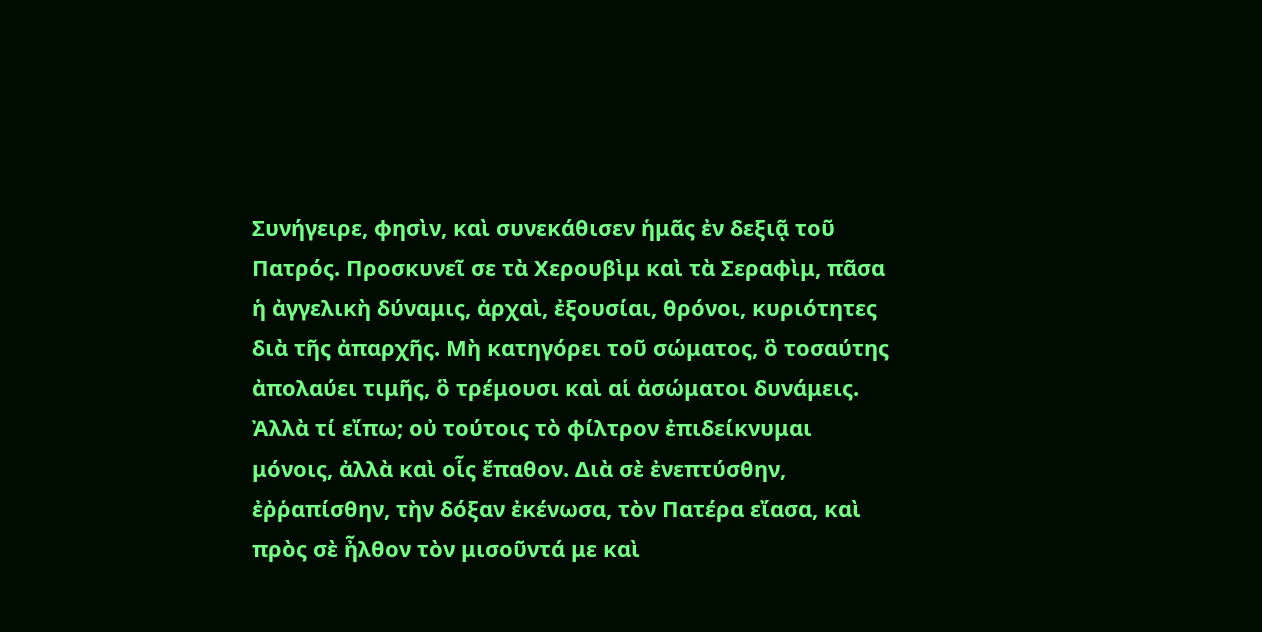Συνήγειρε, φησὶν, καὶ συνεκάθισεν ἡμᾶς ἐν δεξιᾷ τοῦ Πατρός. Προσκυνεῖ σε τὰ Χερουβὶμ καὶ τὰ Σεραφὶμ, πᾶσα ἡ ἀγγελικὴ δύναμις, ἀρχαὶ, ἐξουσίαι, θρόνοι, κυριότητες διὰ τῆς ἀπαρχῆς. Μὴ κατηγόρει τοῦ σώματος, ὃ τοσαύτης ἀπολαύει τιμῆς, ὃ τρέμουσι καὶ αἱ ἀσώματοι δυνάμεις. Ἀλλὰ τί εἴπω; οὐ τούτοις τὸ φίλτρον ἐπιδείκνυμαι μόνοις, ἀλλὰ καὶ οἷς ἔπαθον. Διὰ σὲ ἐνεπτύσθην, ἐῤῥαπίσθην, τὴν δόξαν ἐκένωσα, τὸν Πατέρα εἴασα, καὶ πρὸς σὲ ἦλθον τὸν μισοῦντά με καὶ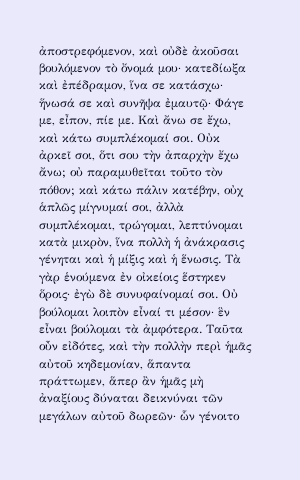ἀποστρεφόμενον, καὶ οὐδὲ ἀκοῦσαι βουλόμενον τὸ ὄνομά μου· κατεδίωξα καὶ ἐπέδραμον, ἵνα σε κατάσχω· ἥνωσά σε καὶ συνῆψα ἐμαυτῷ· Φάγε με, εἶπον, πίε με. Καὶ ἄνω σε ἔχω, καὶ κάτω συμπλέκομαί σοι. Οὐκ ἀρκεῖ σοι, ὅτι σου τὴν ἀπαρχὴν ἔχω ἄνω; οὐ παραμυθεῖται τοῦτο τὸν πόθον; καὶ κάτω πάλιν κατέβην, οὐχ ἁπλῶς μίγνυμαί σοι, ἀλλὰ συμπλέκομαι, τρώγομαι, λεπτύνομαι κατὰ μικρὸν, ἵνα πολλὴ ἡ ἀνάκρασις γένηται καὶ ἡ μίξις καὶ ἡ ἕνωσις. Τὰ γὰρ ἑνούμενα ἐν οἰκείοις ἕστηκεν ὅροις· ἐγὼ δὲ συνυφαίνομαί σοι. Οὐ βούλομαι λοιπὸν εἶναί τι μέσον· ἓν εἶναι βούλομαι τὰ ἀμφότερα. Ταῦτα οὖν εἰδότες, καὶ τὴν πολλὴν περὶ ἡμᾶς αὐτοῦ κηδεμονίαν, ἅπαντα πράττωμεν, ἅπερ ἂν ἡμᾶς μὴ ἀναξίους δύναται δεικνύναι τῶν μεγάλων αὐτοῦ δωρεῶν· ὧν γένοιτο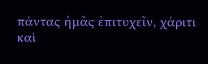πάντας ἡμᾶς ἐπιτυχεῖν, χάριτι καὶ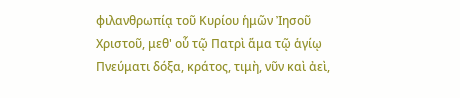φιλανθρωπίᾳ τοῦ Κυρίου ἡμῶν Ἰησοῦ Χριστοῦ, μεθ' οὗ τῷ Πατρὶ ἅμα τῷ ἁγίῳ Πνεύματι δόξα, κράτος, τιμὴ, νῦν καὶ ἀεὶ,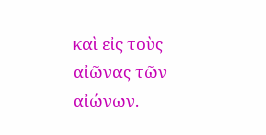καὶ εἰς τοὺς αἰῶνας τῶν αἰώνων.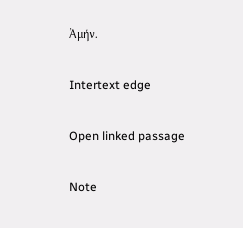Ἀμήν.

Intertext edge

Open linked passage

Note